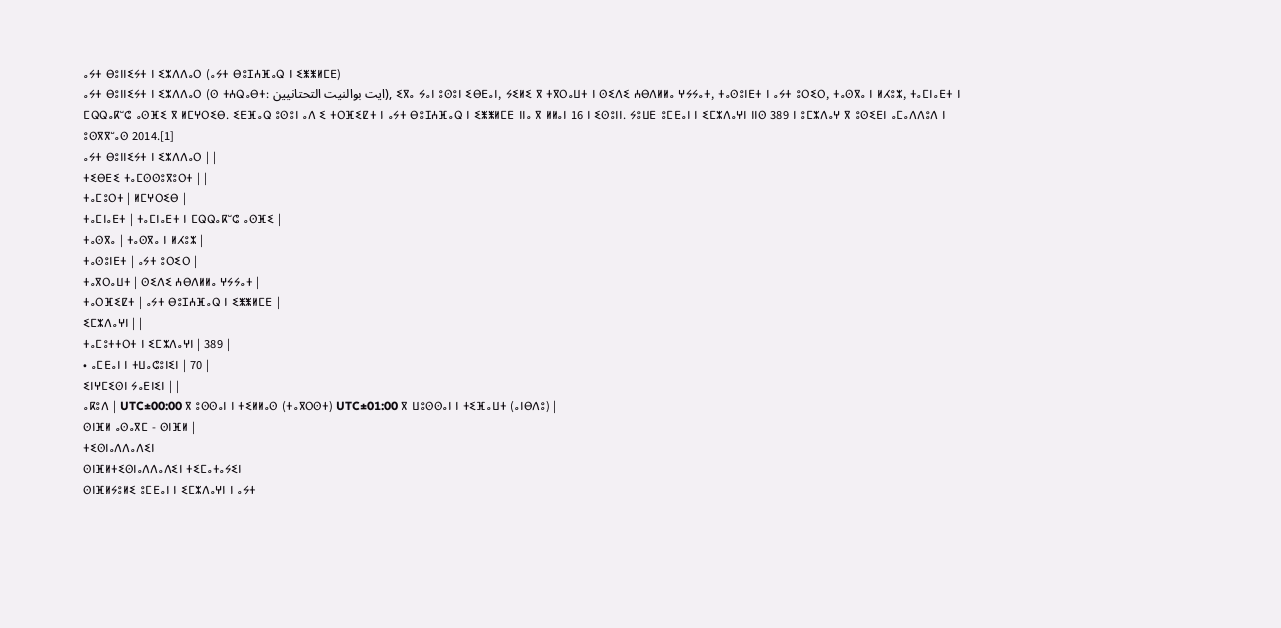ⴰⵢⵜ ⴱⵓⵏⵏⵉⵢⵜ ⵏ ⵉⵣⴷⴷⴰⵔ (ⴰⵢⵜ ⴱⵓⵊⵄⴼⴰⵕ ⵏ ⵉⵥⵥⵍⵎⴹ)
ⴰⵢⵜ ⴱⵓⵏⵏⵉⵢⵜ ⵏ ⵉⵣⴷⴷⴰⵔ (ⵙ ⵜⵄⵕⴰⴱⵜ: ايت بوالنيت التحتانيين), ⵉⴳⴰ ⵢⴰⵏ ⵓⵙⵓⵏ ⵉⴱⴹⴰⵏ, ⵢⵉⵍⵉ ⴳ ⵜⴳⵔⴰⵡⵜ ⵏ ⵙⵉⴷⵉ ⵄⴱⴷⵍⵍⴰ ⵖⵢⵢⴰⵜ, ⵜⴰⵙⵓⵏⴹⵜ ⵏ ⴰⵢⵜ ⵓⵔⵉⵔ, ⵜⴰⵙⴳⴰ ⵏ ⵍⵃⵓⵣ, ⵜⴰⵎⵏⴰⴹⵜ ⵏ ⵎⵕⵕⴰⴽⵯⵛ ⴰⵙⴼⵉ ⴳ ⵍⵎⵖⵔⵉⴱ. ⵉⴹⴼⴰⵕ ⵓⵙⵓⵏ ⴰⴷ ⵉ ⵜⵔⴼⵉⵇⵜ ⵏ ⴰⵢⵜ ⴱⵓⵊⵄⴼⴰⵕ ⵏ ⵉⵥⵥⵍⵎⴹ ⵏⵏⴰ ⴳ ⵍⵍⴰⵏ 16 ⵏ ⵉⵙⵓⵏⵏ. ⵢⵓⵡⴹ ⵓⵎⴹⴰⵏ ⵏ ⵉⵎⵣⴷⴰⵖⵏ ⵏⵏⵙ 389 ⵏ ⵓⵎⵣⴷⴰⵖ ⴳ ⵓⵙⵉⴹⵏ ⴰⵎⴰⴷⴷⵓⴷ ⵏ ⵓⵙⴳⴳⵯⴰⵙ 2014.[1]
ⴰⵢⵜ ⴱⵓⵏⵏⵉⵢⵜ ⵏ ⵉⵣⴷⴷⴰⵔ | |
ⵜⵉⴱⴹⵉ ⵜⴰⵎⵙⵙⵓⴳⵓⵔⵜ | |
ⵜⴰⵎⵓⵔⵜ | ⵍⵎⵖⵔⵉⴱ |
ⵜⴰⵎⵏⴰⴹⵜ | ⵜⴰⵎⵏⴰⴹⵜ ⵏ ⵎⵕⵕⴰⴽⵯⵛ ⴰⵙⴼⵉ |
ⵜⴰⵙⴳⴰ | ⵜⴰⵙⴳⴰ ⵏ ⵍⵃⵓⵣ |
ⵜⴰⵙⵓⵏⴹⵜ | ⴰⵢⵜ ⵓⵔⵉⵔ |
ⵜⴰⴳⵔⴰⵡⵜ | ⵙⵉⴷⵉ ⵄⴱⴷⵍⵍⴰ ⵖⵢⵢⴰⵜ |
ⵜⴰⵔⴼⵉⵇⵜ | ⴰⵢⵜ ⴱⵓⵊⵄⴼⴰⵕ ⵏ ⵉⵥⵥⵍⵎⴹ |
ⵉⵎⵣⴷⴰⵖⵏ | |
ⵜⴰⵎⵓⵜⵜⵔⵜ ⵏ ⵉⵎⵣⴷⴰⵖⵏ | 389 |
• ⴰⵎⴹⴰⵏ ⵏ ⵜⵡⴰⵛⵓⵏⵉⵏ | 70 |
ⵉⵏⵖⵎⵉⵙⵏ ⵢⴰⴹⵏⵉⵏ | |
ⴰⴽⵓⴷ | UTC±00:00 ⴳ ⵓⵙⵙⴰⵏ ⵏ ⵜⵉⵍⵍⴰⵙ (ⵜⴰⴳⵔⵙⵜ) UTC±01:00 ⴳ ⵡⵓⵙⵙⴰⵏ ⵏ ⵜⵉⴼⴰⵡⵜ (ⴰⵏⴱⴷⵓ) |
ⵙⵏⴼⵍ ⴰⵙⴰⴳⵎ - ⵙⵏⴼⵍ |
ⵜⵉⵙⵏⴰⴷⴷⴰⴷⵉⵏ
ⵙⵏⴼⵍⵜⵉⵙⵏⴰⴷⴷⴰⴷⵉⵏ ⵜⵉⵎⴰⵜⴰⵢⵉⵏ
ⵙⵏⴼⵍⵢⵓⵍⵉ ⵓⵎⴹⴰⵏ ⵏ ⵉⵎⵣⴷⴰⵖⵏ ⵏ ⴰⵢⵜ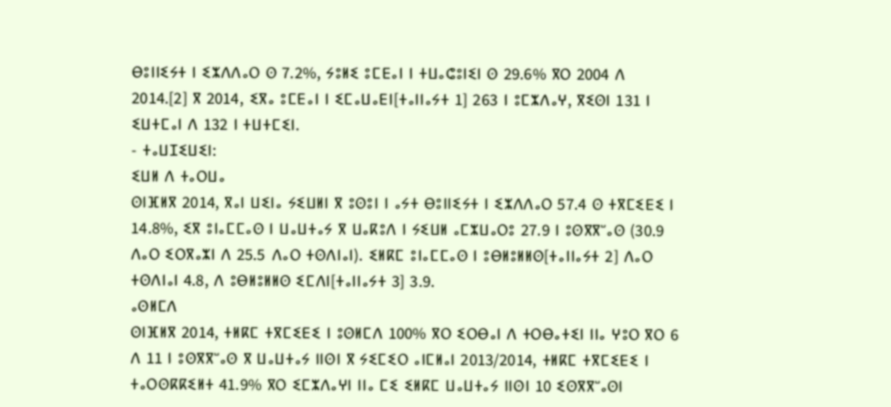ⴱⵓⵏⵏⵉⵢⵜ ⵏ ⵉⵣⴷⴷⴰⵔ ⵙ 7.2%, ⵢⵓⵍⵉ ⵓⵎⴹⴰⵏ ⵏ ⵜⵡⴰⵛⵓⵏⵉⵏ ⵙ 29.6% ⴳⵔ 2004 ⴷ 2014.[2] ⴳ 2014, ⵉⴳⴰ ⵓⵎⴹⴰⵏ ⵏ ⵉⵎⴰⵡⴰⴹⵏ[ⵜⴰⵏⵏⴰⵢⵜ 1] 263 ⵏ ⵓⵎⵣⴷⴰⵖ, ⴳⵉⵙⵏ 131 ⵏ ⵉⵡⵜⵎⴰⵏ ⴷ 132 ⵏ ⵜⵡⵜⵎⵉⵏ.
- ⵜⴰⵡⵊⵉⵡⵉⵏ:
ⵉⵡⵍ ⴷ ⵜⴰⵔⵡⴰ
ⵙⵏⴼⵍⴳ 2014, ⴳⴰⵏ ⵡⵉⵏⴰ ⵢⵉⵡⵍⵏ ⴳ ⵓⵙⵓⵏ ⵏ ⴰⵢⵜ ⴱⵓⵏⵏⵉⵢⵜ ⵏ ⵉⵣⴷⴷⴰⵔ 57.4 ⵙ ⵜⴳⵎⵉⴹⵉ ⵏ 14.8%, ⵉⴳ ⵓⵏⴰⵎⵎⴰⵙ ⵏ ⵡⴰⵡⵜⴰⵢ ⴳ ⵡⴰⴽⵓⴷ ⵏ ⵢⵉⵡⵍ ⴰⵎⵣⵡⴰⵔⵓ 27.9 ⵏ ⵓⵙⴳⴳⵯⴰⵙ (30.9 ⴷⴰⵔ ⵉⵔⴳⴰⵣⵏ ⴷ 25.5 ⴷⴰⵔ ⵜⵙⴷⵏⴰⵏ). ⵉⵍⴽⵎ ⵓⵏⴰⵎⵎⴰⵙ ⵏ ⵓⴱⵍⵓⵍⵍⵙ[ⵜⴰⵏⵏⴰⵢⵜ 2] ⴷⴰⵔ ⵜⵙⴷⵏⴰⵏ 4.8, ⴷ ⵓⴱⵍⵓⵍⵍⵙ ⵉⵎⴷⵏ[ⵜⴰⵏⵏⴰⵢⵜ 3] 3.9.
ⴰⵙⵍⵎⴷ
ⵙⵏⴼⵍⴳ 2014, ⵜⵍⴽⵎ ⵜⴳⵎⵉⴹⵉ ⵏ ⵓⵙⵍⵎⴷ 100% ⴳⵔ ⵉⵔⴱⴰⵏ ⴷ ⵜⵔⴱⴰⵜⵉⵏ ⵏⵏⴰ ⵖⵓⵔ ⴳⵔ 6 ⴷ 11 ⵏ ⵓⵙⴳⴳⵯⴰⵙ ⴳ ⵡⴰⵡⵜⴰⵢ ⵏⵏⵙⵏ ⴳ ⵢⵉⵎⵉⵔ ⴰⵏⵎⵍⴰⵏ 2013/2014, ⵜⵍⴽⵎ ⵜⴳⵎⵉⴹⵉ ⵏ ⵜⴰⵔⵙⴽⴽⵉⵍⵜ 41.9% ⴳⵔ ⵉⵎⵣⴷⴰⵖⵏ ⵏⵏⴰ ⵎⵉ ⵉⵍⴽⵎ ⵡⴰⵡⵜⴰⵢ ⵏⵏⵙⵏ 10 ⵉⵙⴳⴳⵯⴰⵙⵏ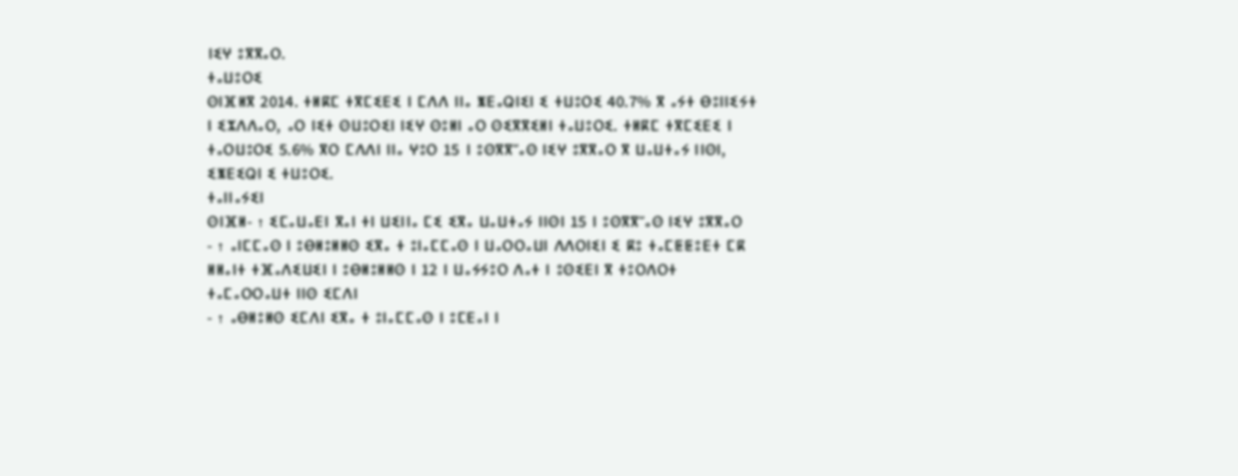ⵏⵉⵖ ⵓⴳⴳⴰⵔ.
ⵜⴰⵡⵓⵔⵉ
ⵙⵏⴼⵍⴳ 2014. ⵜⵍⴽⵎ ⵜⴳⵎⵉⴹⵉ ⵏ ⵎⴷⴷ ⵏⵏⴰ ⵥⴹⴰⵕⵏⵉⵏ ⵉ ⵜⵡⵓⵔⵉ 40.7% ⴳ ⴰⵢⵜ ⴱⵓⵏⵏⵉⵢⵜ ⵏ ⵉⵣⴷⴷⴰⵔ, ⴰⵔ ⵏⵉⵜ ⵙⵡⵓⵔⵉⵏ ⵏⵉⵖ ⵙⵓⵍⵏ ⴰⵔ ⵙⵉⴳⴳⵉⵍⵏ ⵜⴰⵡⵓⵔⵉ. ⵜⵍⴽⵎ ⵜⴳⵎⵉⴹⵉ ⵏ ⵜⴰⵔⵡⵓⵔⵉ 5.6% ⴳⵔ ⵎⴷⴷⵏ ⵏⵏⴰ ⵖⵓⵔ 15 ⵏ ⵓⵙⴳⴳⵯⴰⵙ ⵏⵉⵖ ⵓⴳⴳⴰⵔ ⴳ ⵡⴰⵡⵜⴰⵢ ⵏⵏⵙⵏ, ⵉⵥⴹⵉⵕⵏ ⵉ ⵜⵡⵓⵔⵉ.
ⵜⴰⵏⵏⴰⵢⵉⵏ
ⵙⵏⴼⵍ- ↑ ⵉⵎⴰⵡⴰⴹⵏ ⴳⴰⵏ ⵜⵏ ⵡⵉⵏⵏⴰ ⵎⵉ ⵉⴳⴰ ⵡⴰⵡⵜⴰⵢ ⵏⵏⵙⵏ 15 ⵏ ⵓⵙⴳⴳⵯⴰⵙ ⵏⵉⵖ ⵓⴳⴳⴰⵔ
- ↑ ⴰⵏⵎⵎⴰⵙ ⵏ ⵓⴱⵍⵓⵍⵍⵙ ⵉⴳⴰ ⵜ ⵓⵏⴰⵎⵎⴰⵙ ⵏ ⵡⴰⵔⵔⴰⵡⵏ ⴷⴷⵔⵏⵉⵏ ⵉ ⴽⵓ ⵜⴰⵎⵟⵟⵓⴹⵜ ⵎⴽ ⵍⵍⴰⵏⵜ ⵜⴼⴰⴷⵉⵡⵉⵏ ⵏ ⵓⴱⵍⵓⵍⵍⵙ ⵏ 12 ⵏ ⵡⴰⵢⵢⵓⵔ ⴷⴰⵜ ⵏ ⵓⵙⵉⴹⵏ ⴳ ⵜⵓⵔⴷⵔⵜ ⵜⴰⵎⴰⵔⵔⴰⵡⵜ ⵏⵏⵙ ⵉⵎⴷⵏ
- ↑ ⴰⴱⵍⵓⵍⵙ ⵉⵎⴷⵏ ⵉⴳⴰ ⵜ ⵓⵏⴰⵎⵎⴰⵙ ⵏ ⵓⵎⴹⴰⵏ ⵏ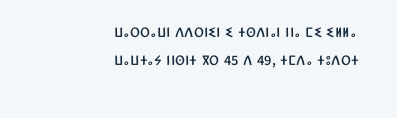ⵡⴰⵔⵔⴰⵡⵏ ⴷⴷⵔⵏⵉⵏ ⵉ ⵜⵙⴷⵏⴰⵏ ⵏⵏⴰ ⵎⵉ ⵉⵍⵍⴰ ⵡⴰⵡⵜⴰⵢ ⵏⵏⵙⵏⵜ ⴳⵔ 45 ⴷ 49, ⵜⵎⴷⴰ ⵜⵓⴷⵔⵜ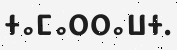ⵜⴰⵎⴰⵔⵔⴰⵡⵜ.